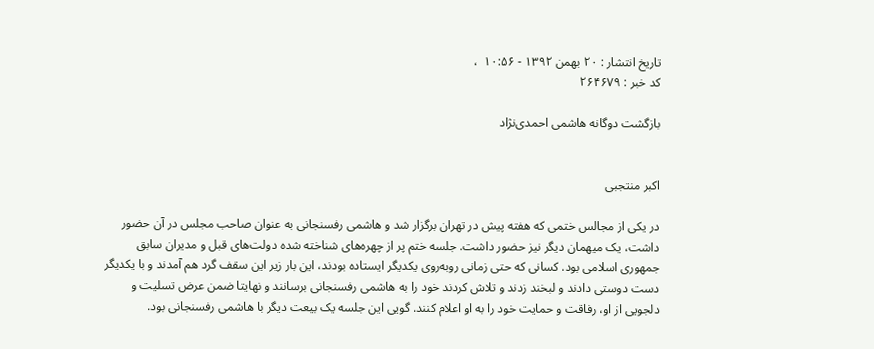تاریخ انتشار : ۲۰ بهمن ۱۳۹۲ - ۱۰:۵۶  ،
کد خبر : ۲۶۴۶۷۹

بازگشت دوگانه هاشمی احمدی‌نژاد


اکبر منتجبی

در یکی از مجالس ختمی که هفته پیش در تهران برگزار شد و هاشمی رفسنجانی به عنوان صاحب مجلس در آن حضور داشت، یک میهمان دیگر نیز حضور داشت. جلسه ختم پر از چهره‌های شناخته شده دولت‌های قبل و مدیران سابق جمهوری اسلامی بود. کسانی که حتی زمانی روبه‌روی یکدیگر ایستاده بودند، این بار زیر این سقف گرد هم آمدند و با یکدیگر دست دوستی دادند و لبخند زدند و تلاش کردند خود را به هاشمی‌ رفسنجانی برسانند و نهایتا ضمن عرض تسلیت و دلجویی از او، رفاقت و حمایت خود را به او اعلام کنند. گویی این جلسه یک بیعت دیگر با هاشمی رفسنجانی بود.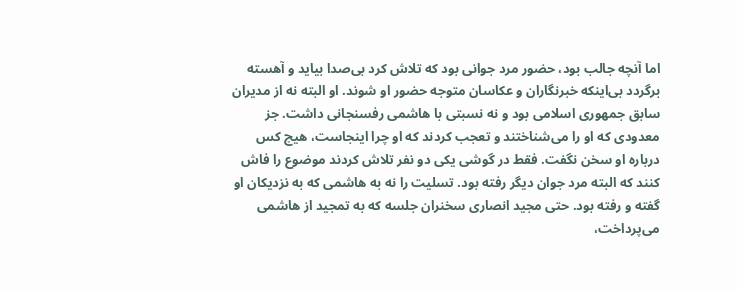اما آنچه جالب بود، حضور مرد جوانی بود که تلاش کرد بی‌صدا بیاید و آهسته برگردد بی‌اینکه خبرنگاران و عکاسان متوجه حضور او شوند. او البته نه از مدیران سابق جمهوری اسلامی بود و نه نسبتی با هاشمی رفسنجانی داشت. جز معدودی که او را می‌شناختند و تعجب کردند که او چرا اینجاست، هیچ کس درباره او سخن نگفت. فقط در گوشی یکی دو نفر تلاش کردند موضوع را فاش کنند که البته مرد جوان دیگر رفته بود. تسلیت را نه به هاشمی که به نزدیکان او گفته و رفته بود. حتی مجید انصاری سخنران جلسه که به تمجید از هاشمی می‌پرداخت،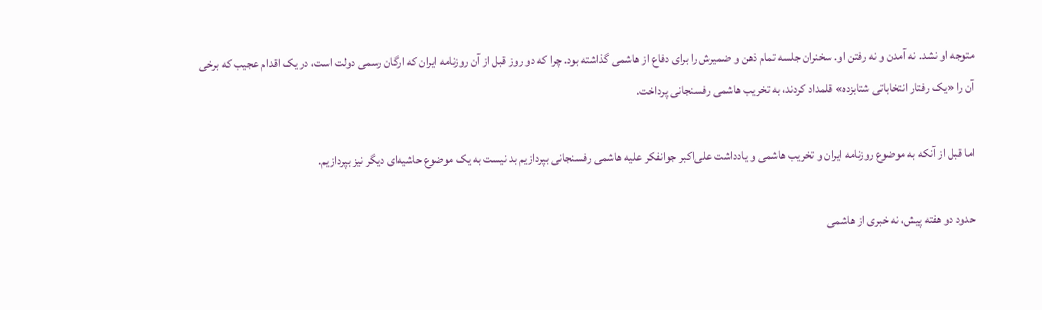متوجه او نشد. نه آمدن و نه رفتن او. سخنران جلسه تمام ذهن و ضمیرش را برای دفاع از هاشمی گذاشته بود. چرا که دو روز قبل از آن روزنامه ایران که ارگان رسمی دولت است، در یک اقدام عجیب که برخی آن را «یک رفتار انتخاباتی شتابزده» قلمداد کردند، به تخریب هاشمی رفسنجانی پرداخت.

اما قبل از آنکه به موضوع روزنامه ایران و تخریب هاشمی و یادداشت علی‌اکبر جوانفکر علیه هاشمی رفسنجانی بپردازیم بد نیست به یک موضوع حاشیه‌ای دیگر نیز بپردازیم.

حدود دو هفته پیش، نه خبری از هاشمی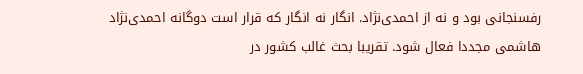رفسنجانی بود و نه از احمدی‌نژاد. انگار نه انگار که قرار است دوگانه احمدی‌نژاد هاشمی مجددا فعال شود. تقریبا بحث غالب کشور در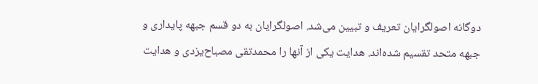دوگانه اصولگرایان تعریف و تبیین می‌شد. اصولگرایان به دو قسم جبهه پایداری و جبهه متحد تقسیم شده‌اند. هدایت یکی از آنها را محمدتقی مصباح‌یزدی و هدایت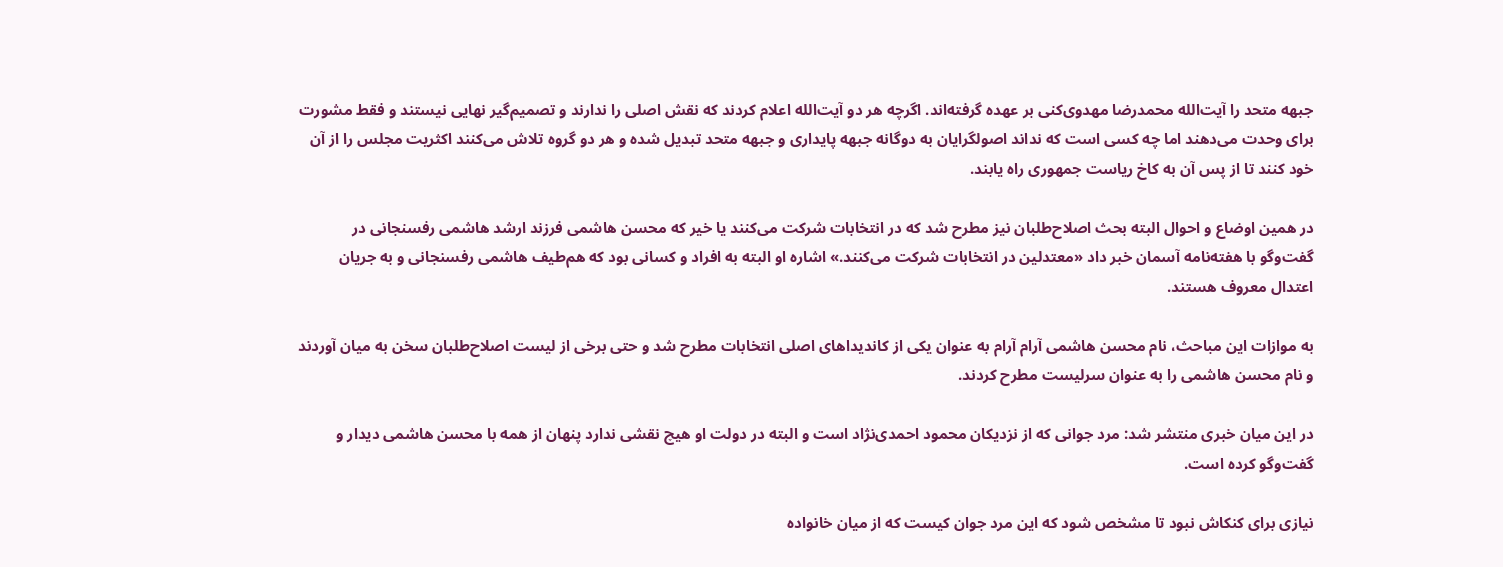جبهه متحد را آیت‌الله محمدرضا مهدوی‌کنی بر عهده گرفته‌اند. اگرچه هر دو آیت‌الله اعلام کردند که نقش اصلی را ندارند و تصمیم‌گیر نهایی نیستند و فقط مشورت برای وحدت می‌دهند اما چه کسی است که نداند اصولگرایان به دوگانه جبهه پایداری و جبهه متحد تبدیل شده و هر دو گروه تلاش می‌کنند اکثریت مجلس را از آن خود کنند تا از پس آن به کاخ ریاست جمهوری راه یابند.

در همین اوضاع و احوال البته بحث اصلاح‌طلبان نیز مطرح شد که در انتخابات شرکت می‌کنند یا خیر که محسن هاشمی فرزند ارشد هاشمی رفسنجانی در گفت‌وگو با هفته‌نامه آسمان خبر داد «معتدلین در انتخابات شرکت می‌کنند.» اشاره او البته به افراد و کسانی بود که هم‌طیف هاشمی رفسنجانی و به جریان اعتدال معروف هستند.

به موازات این مباحث، نام محسن هاشمی آرام آرام به عنوان یکی از کاندیداهای اصلی انتخابات مطرح شد و حتی برخی از لیست اصلاح‌طلبان سخن به میان آوردند و نام محسن هاشمی را به عنوان سرلیست مطرح کردند.

در این میان خبری منتشر شد: مرد جوانی که از نزدیکان محمود احمدی‌نژاد است و البته در دولت او هیچ نقشی ندارد پنهان از همه با محسن هاشمی دیدار و گفت‌وگو کرده است.

نیازی برای کنکاش نبود تا مشخص شود که این مرد جوان کیست که از میان خانواده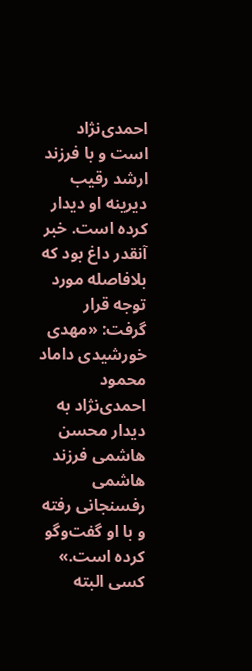احمدی‌نژاد است و با فرزند ارشد رقیب دیرینه او دیدار کرده است. خبر آنقدر داغ بود که بلافاصله مورد توجه قرار گرفت: «مهدی خورشیدی داماد محمود احمدی‌نژاد به دیدار محسن هاشمی فرزند هاشمی رفسنجانی رفته و با او گفت‌وگو کرده است.» کسی البته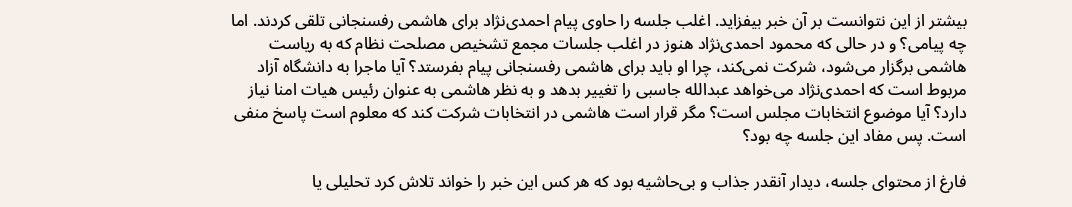بیشتر از این نتوانست بر آن خبر بیفزاید. اغلب جلسه را حاوی پیام احمدی‌نژاد برای هاشمی رفسنجانی تلقی کردند. اما چه پیامی؟ و در حالی که محمود احمدی‌نژاد هنوز در اغلب جلسات مجمع تشخیص مصلحت نظام که به ریاست هاشمی برگزار می‌شود، شرکت نمی‌کند، چرا او باید برای هاشمی رفسنجانی پیام بفرستد؟ آیا ماجرا به دانشگاه آزاد مربوط است که احمدی‌نژاد می‌خواهد عبدالله جاسبی را تغییر بدهد و به نظر هاشمی به عنوان رئیس هیات امنا نیاز دارد؟ آیا موضوع انتخابات مجلس است؟ مگر قرار است هاشمی در انتخابات شرکت کند که معلوم است پاسخ منفی است. پس مفاد این جلسه چه بود؟

فارغ از محتوای جلسه، دیدار آنقدر جذاب و بی‌حاشیه بود که هر کس این خبر را خواند تلاش کرد تحلیلی یا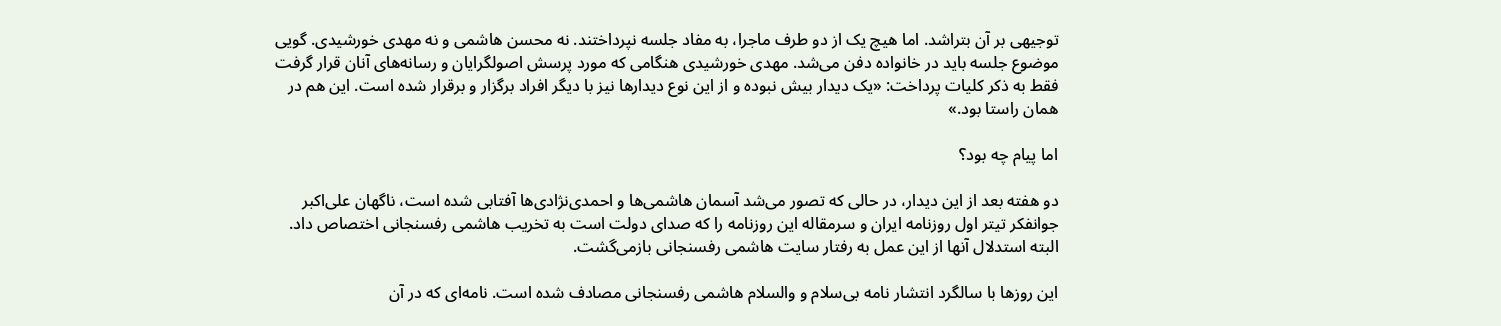توجیهی بر آن بتراشد. اما هیچ یک از دو طرف ماجرا، به مفاد جلسه نپرداختند. نه محسن هاشمی و نه مهدی خورشیدی. گویی موضوع جلسه باید در خانواده دفن می‌شد. مهدی خورشیدی هنگامی که مورد پرسش اصولگرایان و رسانه‌های آنان قرار گرفت فقط به ذکر کلیات پرداخت: «یک دیدار بیش نبوده و از این نوع دیدارها نیز با دیگر افراد برگزار و برقرار شده است. این هم در همان راستا بود.»

اما پیام چه بود؟

دو هفته بعد از این دیدار، در حالی که تصور می‌شد آسمان هاشمی‌ها و احمدی‌نژادی‌ها آفتابی شده است، ناگهان علی‌اکبر جوانفکر تیتر اول روزنامه ایران و سرمقاله این روزنامه را که صدای دولت است به تخریب هاشمی رفسنجانی اختصاص داد. البته استدلال آنها از این عمل به رفتار سایت هاشمی رفسنجانی بازمی‌گشت.

این روزها با سالگرد انتشار نامه بی‌سلام و والسلام هاشمی رفسنجانی مصادف شده است. نامه‌ای که در آن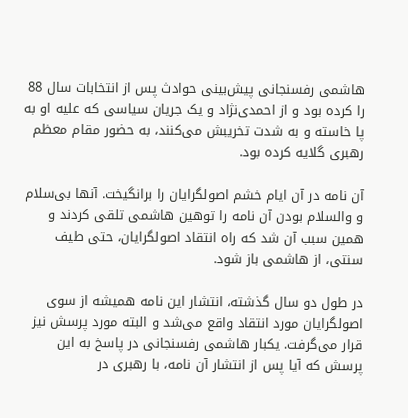هاشمی رفسنجانی پیش‌بینی حوادث پس از انتخابات سال 88 را کرده بود و از احمدی‌نژاد و یک جریان سیاسی که علیه او به پا خاسته و به شدت تخریبش می‌کنند، به حضور مقام معظم رهبری گلایه کرده بود.

آن نامه در آن ایام خشم اصولگرایان را برانگیخت. آنها بی‌سلام و والسلام بودن آن نامه را توهین هاشمی تلقی کردند و همین سبب آن شد که راه انتقاد اصولگرایان، حتی طیف سنتی، از هاشمی باز شود.

در طول دو سال گذشته، انتشار این نامه همیشه از سوی اصولگرایان مورد انتقاد واقع می‌شد و البته مورد پرسش نیز قرار می‌گرفت. یکبار هاشمی رفسنجانی در پاسخ به این پرسش که آیا پس از انتشار آن نامه، با رهبری در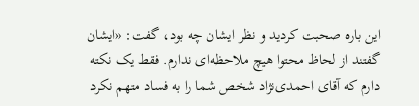این باره صحبت کردید و نظر ایشان چه بود، گفت: «ایشان گفتند از لحاظ محتوا هیچ ملاحظه‌ای ندارم. فقط یک نکته دارم که آقای احمدی‌نژاد شخص شما را به فساد متهم نکرد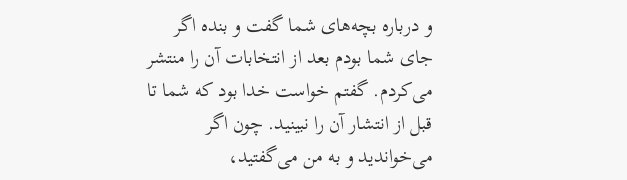و درباره بچه‌های شما گفت و بنده اگر جای شما بودم بعد از انتخابات آن را منتشر می‌کردم. گفتم خواست خدا بود که شما تا قبل از انتشار آن را نبینید. چون اگر می‌خواندید و به من می‌گفتید،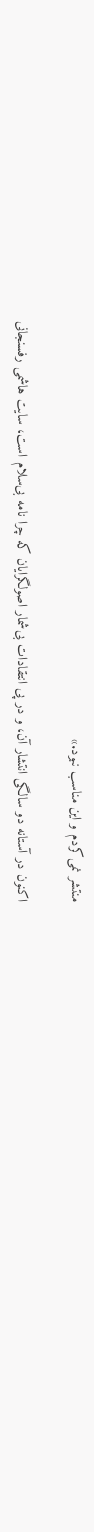منتشر نمی‌کردم و این مناسب نبود.»

اکنون در آستانه دو سالگی انتشار آن، و در پی انتقادات بی‌شمار اصولگرایان که چرا نامه بی‌سلام است، سایت هاشمی رفسنجانی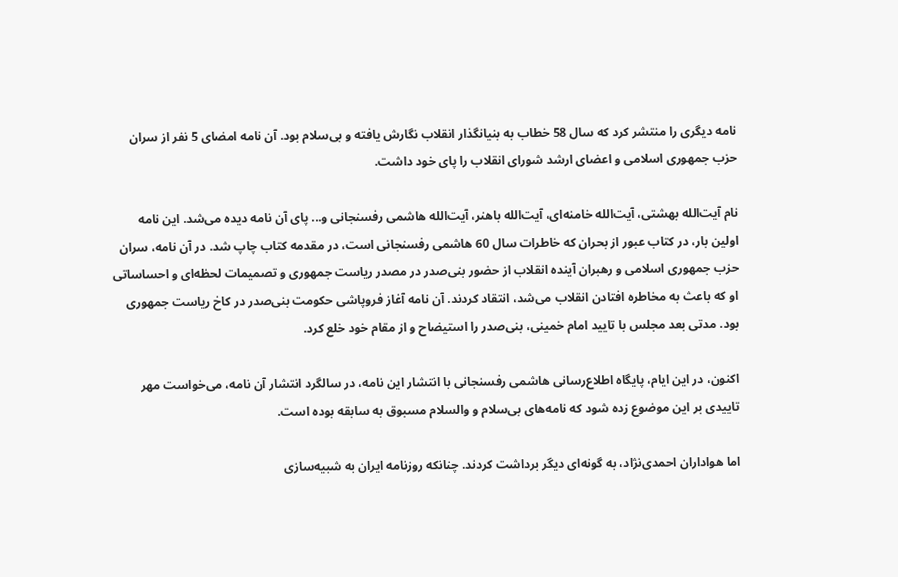نامه دیگری را منتشر کرد که سال 58 خطاب به بنیانگذار انقلاب نگارش یافته و بی‌سلام بود. آن نامه امضای 5 نفر از سران حزب جمهوری اسلامی و اعضای ارشد شورای انقلاب را پای خود داشت.

نام آیت‌الله بهشتی، آیت‌الله خامنه‌ای، آیت‌الله باهنر، آیت‌الله هاشمی رفسنجانی و... پای آن نامه دیده می‌شد. این نامه اولین بار، در کتاب عبور از بحران که خاطرات سال 60 هاشمی رفسنجانی است، در مقدمه کتاب چاپ شد. در آن نامه، سران حزب جمهوری اسلامی و رهبران آینده انقلاب از حضور بنی‌صدر در مصدر ریاست جمهوری و تصمیمات لحظه‌ای و احساساتی او که باعث به مخاطره افتادن انقلاب می‌شد، انتقاد کردند. آن نامه آغاز فروپاشی حکومت بنی‌صدر در کاخ ریاست جمهوری بود. مدتی بعد مجلس با تایید امام خمینی، بنی‌صدر را استیضاح و از مقام خود خلع کرد.

اکنون، در این ایام، پایگاه اطلاع‌رسانی هاشمی رفسنجانی با انتشار این نامه، در سالگرد انتشار آن نامه، می‌خواست مهر تاییدی بر این موضوع زده شود که نامه‌های بی‌سلام و والسلام مسبوق به سابقه بوده است.

اما هواداران احمدی‌نژاد، به گونه‌ای دیگر برداشت کردند. چنانکه روزنامه ایران به شبیه‌سازی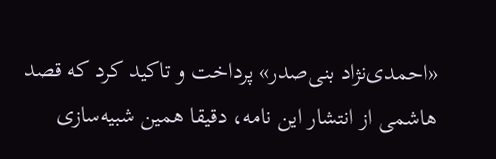«احمدی‌نژاد بنی‌صدر» پرداخت و تاکید کرد که قصد هاشمی از انتشار این نامه، دقیقا همین شبیه‌سازی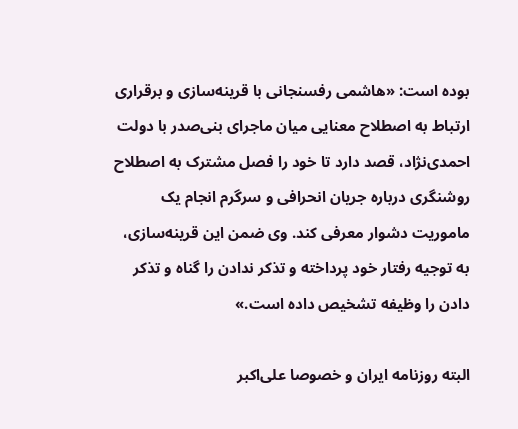بوده است: «هاشمی رفسنجانی با قرینه‌سازی و برقراری ارتباط به اصطلاح معنایی میان ماجرای بنی‌صدر با دولت احمدی‌نژاد، قصد دارد تا خود را فصل مشترک به اصطلاح روشنگری درباره جریان انحرافی و سرگرم انجام یک ماموریت دشوار معرفی کند. وی ضمن این قرینه‌سازی، به توجیه رفتار خود پرداخته و تذکر ندادن را گناه و تذکر دادن را وظیفه تشخیص داده است.»

البته روزنامه ایران و خصوصا علی‌اکبر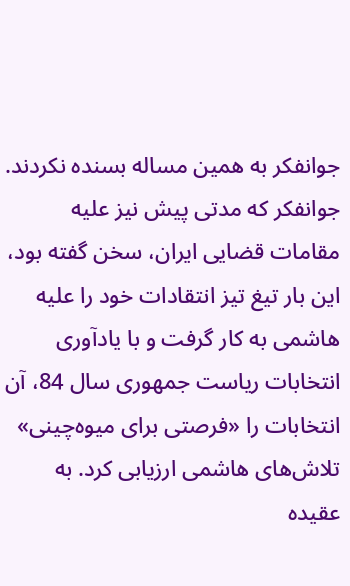جوانفکر به همین مساله بسنده نکردند. جوانفکر که مدتی پیش نیز علیه مقامات قضایی ایران، سخن گفته بود، این بار تیغ تیز انتقادات خود را علیه هاشمی به کار گرفت و با یادآوری انتخابات ریاست جمهوری سال 84، آن انتخابات را «فرصتی برای میوه‌چینی» تلاش‌های هاشمی ارزیابی کرد. به عقیده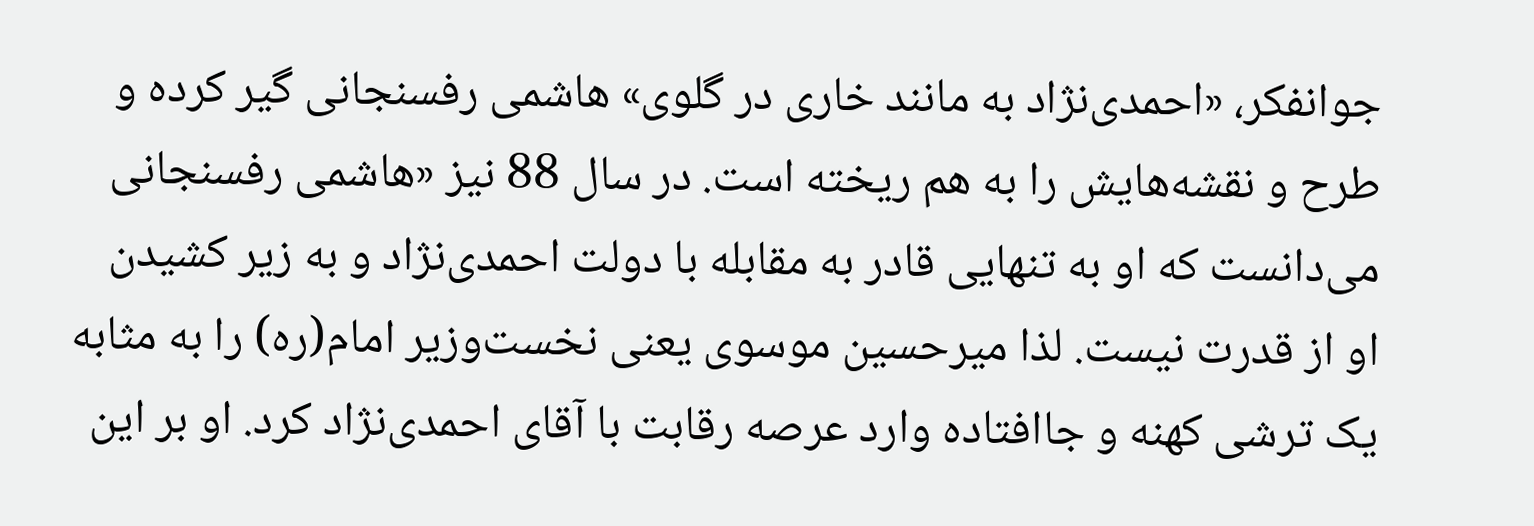جوانفکر، «احمدی‌نژاد به مانند خاری در گلوی» هاشمی رفسنجانی گیر کرده و طرح و نقشه‌هایش را به هم ریخته است. در سال 88 نیز «هاشمی رفسنجانی می‌دانست که او به تنهایی قادر به مقابله با دولت احمدی‌نژاد و به زیر کشیدن او از قدرت نیست. لذا میرحسین موسوی یعنی نخست‌وزیر امام(ره) را به مثابه یک ترشی کهنه و جاافتاده وارد عرصه رقابت با آقای احمدی‌نژاد کرد. او بر این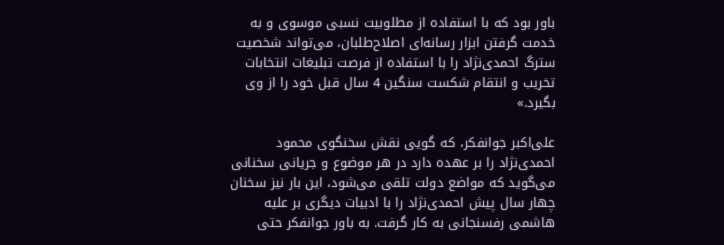باور بود که با استفاده از مطلوبیت نسبی موسوی و به خدمت گرفتن ابزار رسانه‌ای اصلاح‌طلبان، می‌تواند شخصیت سترگ احمدی‌نژاد را با استفاده از فرصت تبلیغات انتخابات تخریب و انتقام شکست سنگین 4 سال قبل خود را از وی بگیرد.»

علی‌اکبر جوانفکر، که گویی نقش سخنگوی محمود احمدی‌نژاد را بر عهده دارد در هر موضوع و جریانی سخنانی می‌گوید که مواضع دولت تلقی می‌شود، این بار نیز سخنان چهار سال پیش احمدی‌نژاد را با ادبیات دیگری بر علیه هاشمی رفسنجانی به کار گرفت. به باور جوانفکر حتی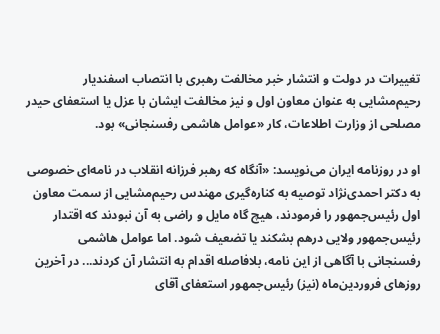تغییرات در دولت و انتشار خبر مخالفت رهبری با انتصاب اسفندیار رحیم‌مشایی به عنوان معاون اول و نیز مخالفت ایشان با عزل یا استعفای حیدر مصلحی از وزارت اطلاعات، کار «عوامل هاشمی رفسنجانی» بود.

او در روزنامه ایران می‌نویسد: «آنگاه که رهبر فرزانه انقلاب در نامه‌ای خصوصی به دکتر احمدی‌نژاد توصیه به کناره‌گیری مهندس رحیم‌مشایی از سمت معاون اول رئیس‌جمهور را فرمودند، هیچ گاه مایل و راضی به آن نبودند که اقتدار رئیس‌جمهور ولایی درهم بشکند یا تضعیف شود. اما عوامل هاشمی رفسنجانی با آگاهی از این نامه، بلافاصله اقدام به انتشار آن کردند... در آخرین روزهای فروردین‌ماه (نیز) رئیس‌جمهور استعفای آقای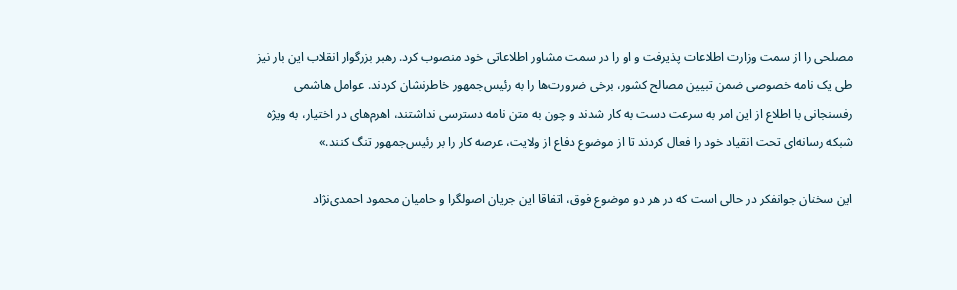مصلحی را از سمت وزارت اطلاعات پذیرفت و او را در سمت مشاور اطلاعاتی خود منصوب کرد. رهبر بزرگوار انقلاب این بار نیز طی یک نامه خصوصی ضمن تبیین مصالح کشور، برخی ضرورت‌ها را به رئیس‌جمهور خاطرنشان کردند. عوامل هاشمی رفسنجانی با اطلاع از این امر به سرعت دست به کار شدند و چون به متن نامه دسترسی نداشتند، اهرم‌های در اختیار، به ویژه شبکه رسانه‌ای تحت انقیاد خود را فعال کردند تا از موضوع دفاع از ولایت، عرصه کار را بر رئیس‌جمهور تنگ کنند.»

این سخنان جوانفکر در حالی است که در هر دو موضوع فوق، اتفاقا این جریان اصولگرا و حامیان محمود احمدی‌نژاد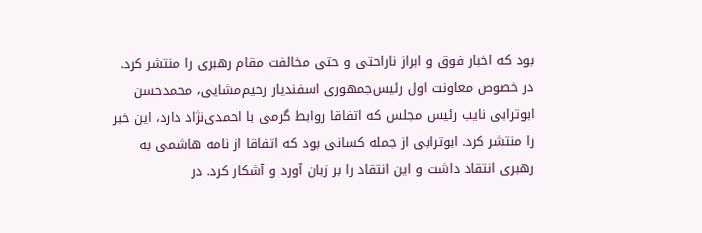بود که اخبار فوق و ابراز ناراحتی و حتی مخالفت مقام رهبری را منتشر کرد. در خصوص معاونت اول رئیس‌جمهوری اسفندیار رحیم‌مشایی، محمدحسن ابوترابی نایب رئیس مجلس که اتفاقا روابط گرمی با احمدی‌نژاد دارد، این خبر را منتشر کرد. ابوترابی از جمله کسانی بود که اتفاقا از نامه هاشمی به رهبری انتقاد داشت و این انتقاد را بر زبان آورد و آشکار کرد. در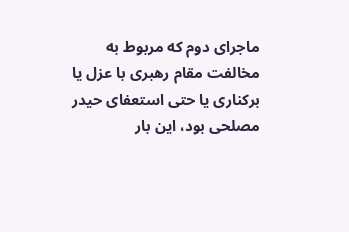ماجرای دوم که مربوط به مخالفت مقام رهبری با عزل یا برکناری یا حتی استعفای حیدر مصلحی بود، این بار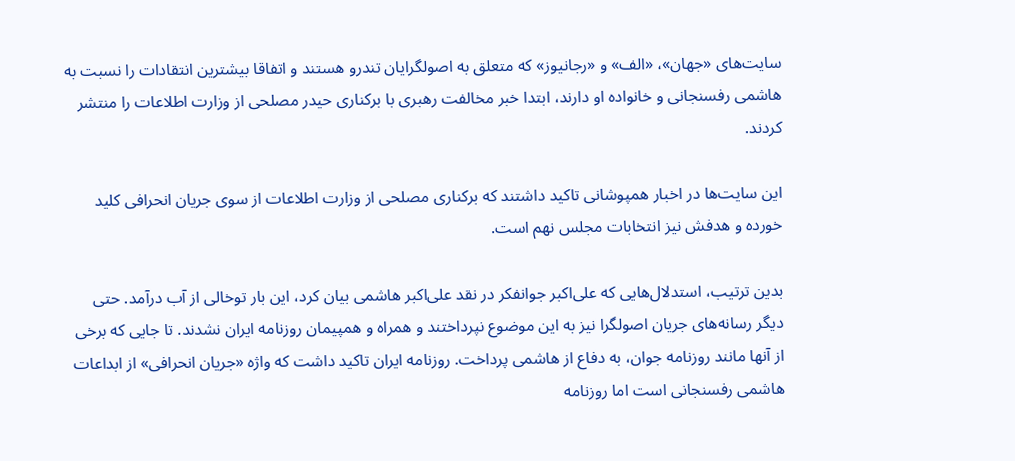سایت‌های «جهان»، «الف» و «رجانیوز» که متعلق به اصولگرایان تندرو هستند و اتفاقا بیشترین انتقادات را نسبت به هاشمی رفسنجانی و خانواده او دارند، ابتدا خبر مخالفت رهبری با برکناری حیدر مصلحی از وزارت اطلاعات را منتشر کردند.

این سایت‌ها در اخبار همپوشانی تاکید داشتند که برکناری مصلحی از وزارت اطلاعات از سوی جریان انحرافی کلید خورده و هدفش نیز انتخابات مجلس نهم است.

بدین ترتیب، استدلال‌هایی که علی‌اکبر جوانفکر در نقد علی‌اکبر هاشمی بیان کرد، این بار توخالی از آب درآمد. حتی دیگر رسانه‌های جریان اصولگرا نیز به این موضوع نپرداختند و همراه و همپیمان روزنامه ایران نشدند. تا جایی که برخی از آنها مانند روزنامه جوان، به دفاع از هاشمی پرداخت. روزنامه ایران تاکید داشت که واژه «جریان انحرافی» از ابداعات هاشمی رفسنجانی است اما روزنامه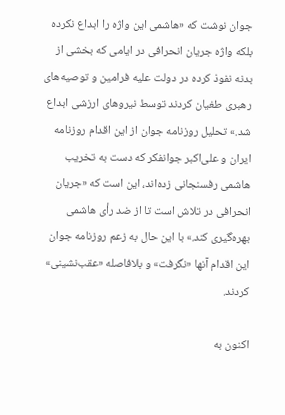جوان نوشت که «هاشمی این واژه را ابداع نکرده بلکه واژه جریان انحرافی در ایامی که بخشی از بدنه نفوذ کرده در دولت علیه فرامین و توصیه‌های رهبری طغیان کردند توسط نیروهای ارزشی ابداع شد.» تحلیل روزنامه جوان از این اقدام روزنامه ایران و علی‌اکبر جوانفکر که دست به تخریب هاشمی رفسنجانی زده‌اند، این است که «جریان انحرافی در تلاش است تا از ضد رأی هاشمی بهره‌گیری کند.» با این حال به زعم روزنامه جوان این اقدام آنها «نگرفت» و بلافاصله «عقب‌نشینی» کردند.

اکنون به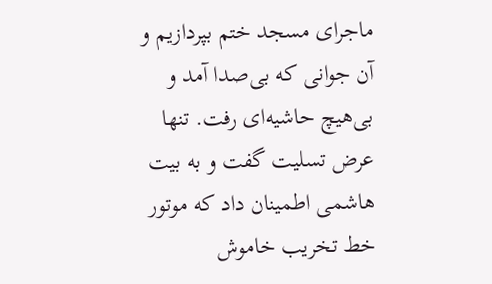ماجرای مسجد ختم بپردازیم و آن جوانی که بی‌صدا آمد و بی‌هیچ حاشیه‌ای رفت. تنها عرض تسلیت گفت و به بیت هاشمی اطمینان داد که موتور خط تخریب خاموش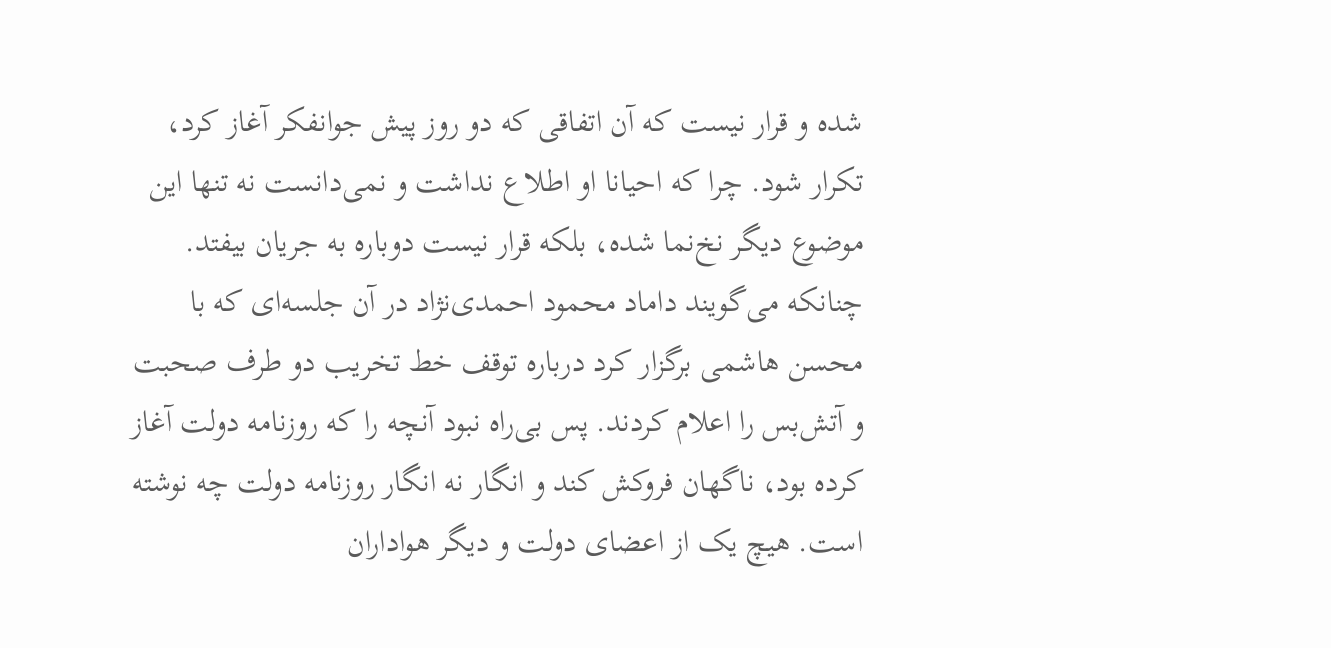شده و قرار نیست که آن اتفاقی که دو روز پیش جوانفکر آغاز کرد، تکرار شود. چرا که احیانا او اطلاع نداشت و نمی‌دانست نه تنها این موضوع دیگر نخ‌نما شده، بلکه قرار نیست دوباره به جریان بیفتد. چنانکه می‌گویند داماد محمود احمدی‌نژاد در آن جلسه‌ای که با محسن هاشمی برگزار کرد درباره توقف خط تخریب دو طرف صحبت و آتش‌بس را اعلام کردند. پس بی‌راه نبود آنچه را که روزنامه دولت آغاز کرده بود، ناگهان فروکش کند و انگار نه انگار روزنامه دولت چه نوشته است. هیچ یک از اعضای دولت و دیگر هواداران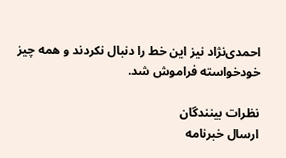احمدی‌نژاد نیز این خط را دنبال نکردند و همه چیز خودخواسته فراموش شد.

نظرات بینندگان
ارسال خبرنامه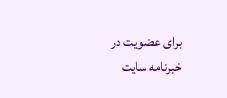برای عضویت در خبرنامه سایت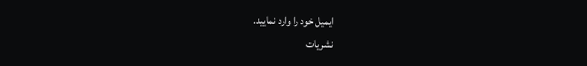ایمیل خود را وارد نمایید.
نشریات